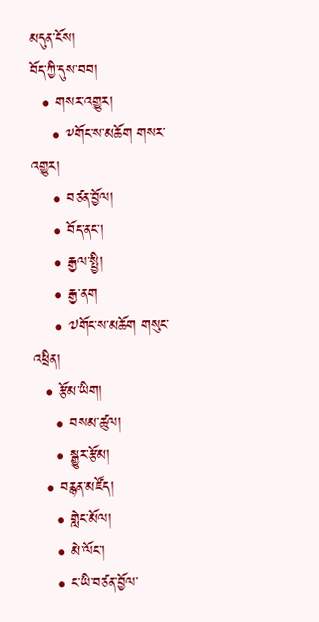མདུན་ངོས།
བོད་ཀྱི་དུས་བབ།
  • གསར་འགྱུར།
    • ༸གོང་ས་མཆོག གསར་འགྱུར།
    • བཙན་བྱོལ།
    • བོད་ནང་།
    • རྒྱལ་སྤྱི།
    • རྒྱ་ནག
    • ༧གོང་ས་མཆོག གསུང་འཕྲིན།
  • རྩོམ་ཡིག།
    • བསམ་ཚུལ།
    • སྒྱུར་རྩོམ།
  • བརྙན་མཛོད།
    • གླེང་མོལ།
    • མེ་ལོང་།
    • ང་ཡི་བཙན་བྱོལ་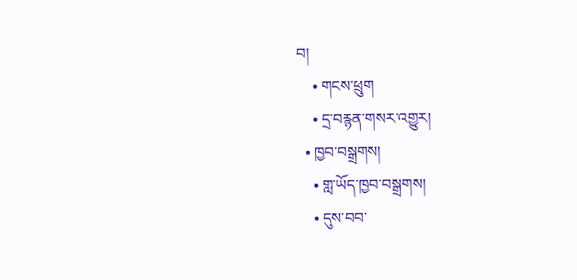བ།
    • གངས་ཕྲུག
    • དྲ་བརྙན་གསར་འགྱུར།
  • ཁྱབ་བསྒྲགས།
    • གླ་ཡོད་ཁྱབ་བསྒྲགས།
    • དུས་བབ་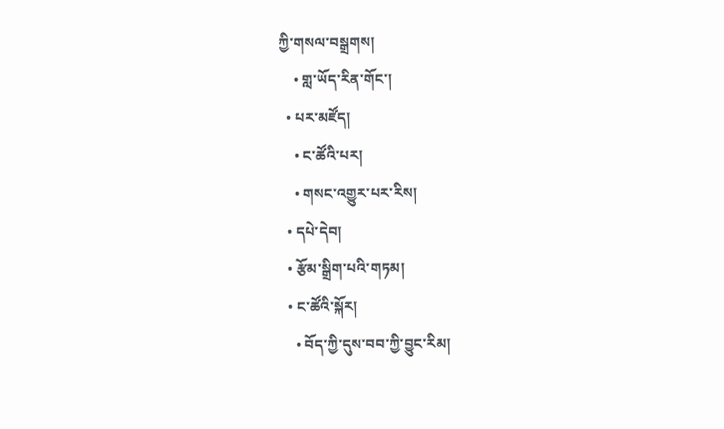ཀྱི་གསལ་བསྒྲགས།
    • གླ་ཡོད་རིན་གོང་།
  • པར་མཛོད།
    • ང་ཚོའི་པར།
    • གསང་འགྱུར་པར་རིས།
  • དཔེ་དེབ།
  • རྩོམ་སྒྲིག་པའི་གཏམ།
  • ང་ཚོའི་སྐོར།
    • བོད་ཀྱི་དུས་བབ་ཀྱི་བྱུང་རིམ།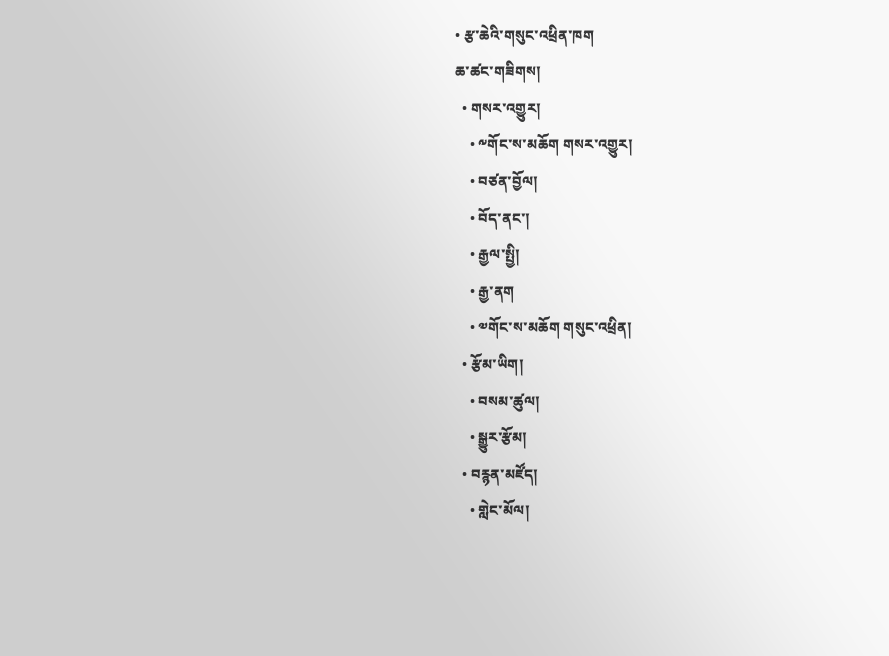• རྩ་ཆེའི་གསུང་འཕྲིན་ཁག
ཆ་ཚང་གཟིགས།
  • གསར་འགྱུར།
    • ༸གོང་ས་མཆོག གསར་འགྱུར།
    • བཙན་བྱོལ།
    • བོད་ནང་།
    • རྒྱལ་སྤྱི།
    • རྒྱ་ནག
    • ༧གོང་ས་མཆོག གསུང་འཕྲིན།
  • རྩོམ་ཡིག།
    • བསམ་ཚུལ།
    • སྒྱུར་རྩོམ།
  • བརྙན་མཛོད།
    • གླེང་མོལ།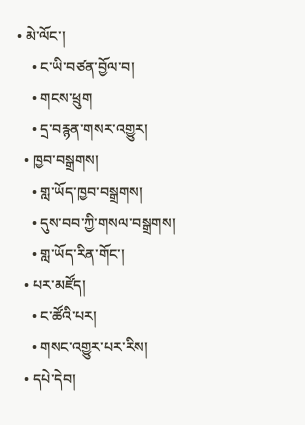• མེ་ལོང་།
    • ང་ཡི་བཙན་བྱོལ་བ།
    • གངས་ཕྲུག
    • དྲ་བརྙན་གསར་འགྱུར།
  • ཁྱབ་བསྒྲགས།
    • གླ་ཡོད་ཁྱབ་བསྒྲགས།
    • དུས་བབ་ཀྱི་གསལ་བསྒྲགས།
    • གླ་ཡོད་རིན་གོང་།
  • པར་མཛོད།
    • ང་ཚོའི་པར།
    • གསང་འགྱུར་པར་རིས།
  • དཔེ་དེབ།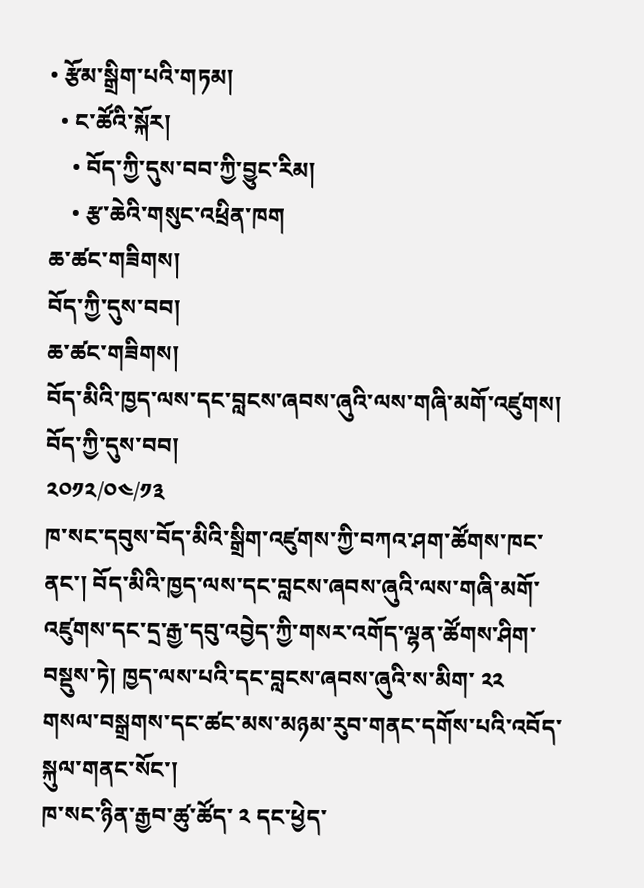• རྩོམ་སྒྲིག་པའི་གཏམ།
  • ང་ཚོའི་སྐོར།
    • བོད་ཀྱི་དུས་བབ་ཀྱི་བྱུང་རིམ།
    • རྩ་ཆེའི་གསུང་འཕྲིན་ཁག
ཆ་ཚང་གཟིགས།
བོད་ཀྱི་དུས་བབ།
ཆ་ཚང་གཟིགས།
བོད་མིའི་ཁྱད་ལས་དང་བླངས་ཞབས་ཞུའི་ལས་གཞི་མགོ་འཛུགས།
བོད་ཀྱི་དུས་བབ།
༢༠༡༢/༠༤/༡༣
ཁ་སང་དབུས་བོད་མིའི་སྒྲིག་འཛུགས་ཀྱི་བཀའ་ཤག་ཚོགས་ཁང་ནང་། བོད་མིའི་ཁྱད་ལས་དང་བླངས་ཞབས་ཞུའི་ལས་གཞི་མགོ་འཛུགས་དང་དྲ་རྒྱ་དབུ་འབྱེད་ཀྱི་གསར་འགོད་ལྷན་ཚོགས་ཤིག་བསྡུས་ཏེ། ཁྱད་ལས་པའི་དང་བླངས་ཞབས་ཞུའི་ས་མིག་ ༢༢ གསལ་བསྒྲགས་དང་ཚང་མས་མཉམ་རུབ་གནང་དགོས་པའི་འབོད་སྐུལ་གནང་སོང་།
ཁ་སང་ཉིན་རྒྱབ་ཚུ་ཚོད་ ༢ དང་ཕྱེད་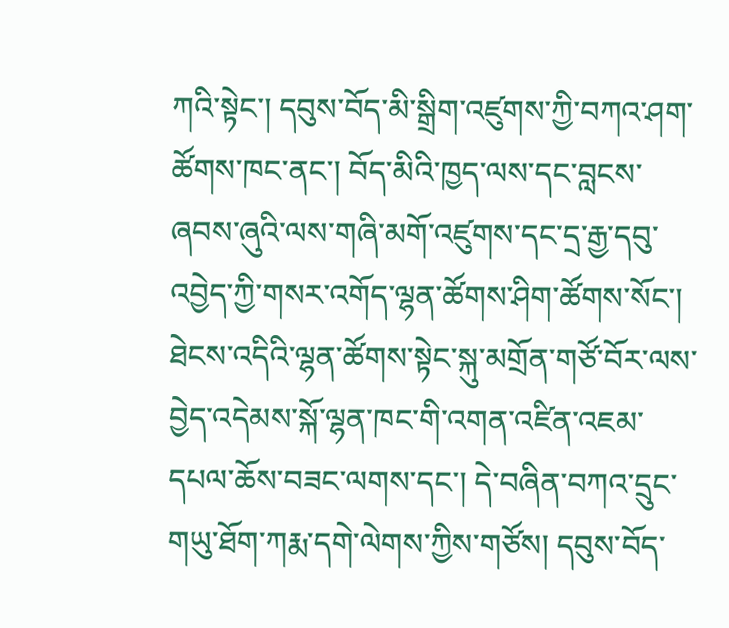ཀའི་སྟེང་། དབུས་བོད་མི་སྒྲིག་འཛུགས་ཀྱི་བཀའ་ཤག་ཚོགས་ཁང་ནང་། བོད་མིའི་ཁྱད་ལས་དང་བླངས་ཞབས་ཞུའི་ལས་གཞི་མགོ་འཛུགས་དང་དྲ་རྒྱ་དབུ་འབྱེད་ཀྱི་གསར་འགོད་ལྷན་ཚོགས་ཤིག་ཚོགས་སོང་། ཐེངས་འདིའི་ལྷན་ཚོགས་སྟེང་སྐུ་མགྲོན་གཙོ་བོར་ལས་བྱེད་འདེམས་སྐོ་ལྷན་ཁང་གི་འགན་འཛིན་འཇམ་དཔལ་ཆོས་བཟང་ལགས་དང་། དེ་བཞིན་བཀའ་དྲུང་གཡུ་ཐོག་ཀརྨ་དགེ་ལེགས་ཀྱིས་གཙོས། དབུས་བོད་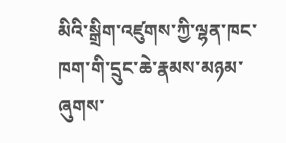མིའི་སྒྲིག་འཛུགས་ཀྱི་ལྷན་ཁང་ཁག་གི་དྲུང་ཆེ་རྣམས་མཉམ་ཞུགས་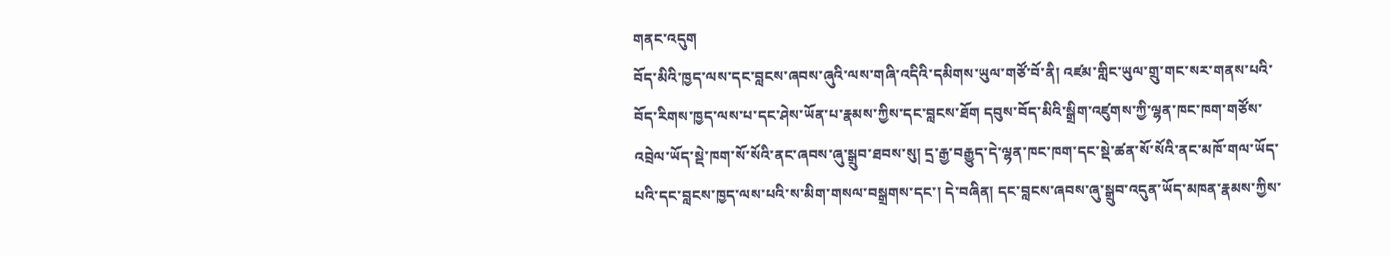གནང་འདུག
བོད་མིའི་ཁྱད་ལས་དང་བླངས་ཞབས་ཞུའི་ལས་གཞི་འདིའི་དམིགས་ཡུལ་གཙོ་བོ་ནི། འཛམ་གླིང་ཡུལ་གྲུ་གང་སར་གནས་པའི་བོད་རིགས་ཁྱད་ལས་པ་དང་ཤེས་ཡོན་པ་རྣམས་ཀྱིས་དང་བླངས་ཐོག དབུས་བོད་མིའི་སྒྲིག་འཛུགས་ཀྱི་ལྷན་ཁང་ཁག་གཙོས་འབྲེལ་ཡོད་སྡེ་ཁག་སོ་སོའི་ནང་ཞབས་ཞུ་སྒྲུབ་ཐབས་སུ། དྲ་རྒྱ་བརྒྱུད་དེ་ལྷན་ཁང་ཁག་དང་སྡེ་ཚན་སོ་སོའི་ནང་མཁོ་གལ་ཡོད་པའི་དང་བླངས་ཁྱད་ལས་པའི་ས་མིག་གསལ་བསྒྲགས་དང་། དེ་བཞིན། དང་བླངས་ཞབས་ཞུ་སྒྲུབ་འདུན་ཡོད་མཁན་རྣམས་ཀྱིས་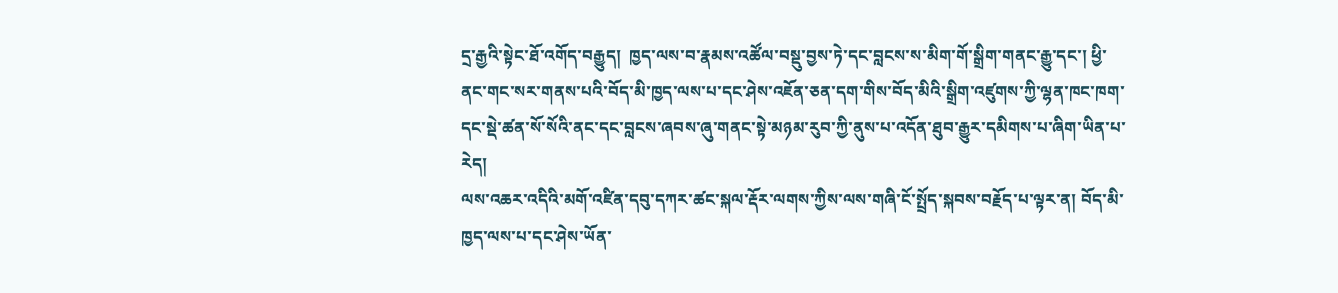དྲ་རྒྱའི་སྟེང་ཐོ་འགོད་བརྒྱུད།  ཁྱད་ལས་བ་རྣམས་འཚོལ་བསྡུ་བྱས་ཏེ་དང་བླངས་ས་མིག་གོ་སྒྲིག་གནང་རྒྱུ་དང་། ཕྱི་ནང་གང་སར་གནས་པའི་བོད་མི་ཁྱད་ལས་པ་དང་ཤེས་འཇོན་ཅན་དག་གིས་བོད་མིའི་སྒྲིག་འཛུགས་ཀྱི་ལྷན་ཁང་ཁག་དང་སྡེ་ཚན་སོ་སོའི་ནང་དང་བླངས་ཞབས་ཞུ་གནང་སྟེ་མཉམ་རུབ་ཀྱི་ནུས་པ་འདོན་ཐུབ་རྒྱུར་དམིགས་པ་ཞིག་ཡིན་པ་རེད།
ལས་འཆར་འདིའི་མགོ་འཛིན་དབུ་དཀར་ཚང་སྐལ་རྡོར་ལགས་ཀྱིས་ལས་གཞི་ངོ་སྤྲོད་སྐབས་བརྗོད་པ་ལྟར་ན། བོད་མི་ཁྱད་ལས་པ་དང་ཤེས་ཡོན་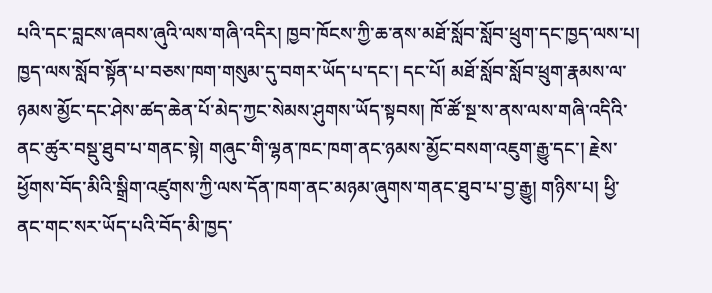པའི་དང་བླངས་ཞབས་ཞུའི་ལས་གཞི་འདིར། ཁྱབ་ཁོངས་ཀྱི་ཆ་ནས་མཐོ་སློབ་སློབ་ཕྲུག་དང་ཁྱད་ལས་པ། ཁྱད་ལས་སློབ་སྟོན་པ་བཅས་ཁག་གསུམ་དུ་བགར་ཡོད་པ་དང་། དང་པོ། མཐོ་སློབ་སློབ་ཕྲུག་རྣམས་ལ་ཉམས་མྱོང་དང་ཤེས་ཚད་ཆེན་པོ་མེད་ཀྱང་སེམས་ཤུགས་ཡོད་སྟབས། ཁོ་ཚོ་སྔ་ས་ནས་ལས་གཞི་འདིའི་ནང་ཚུར་བསྡུ་ཐུབ་པ་གནང་སྟེ། གཞུང་གི་ལྷན་ཁང་ཁག་ནང་ཉམས་མྱོང་བསག་འཇུག་རྒྱུ་དང་། རྗེས་ཕྱོགས་བོད་མིའི་སྒྲིག་འཛུགས་ཀྱི་ལས་དོན་ཁག་ནང་མཉམ་ཞུགས་གནང་ཐུབ་པ་བྱ་རྒྱུ། གཉིས་པ། ཕྱི་ནང་གང་སར་ཡོད་པའི་བོད་མི་ཁྱད་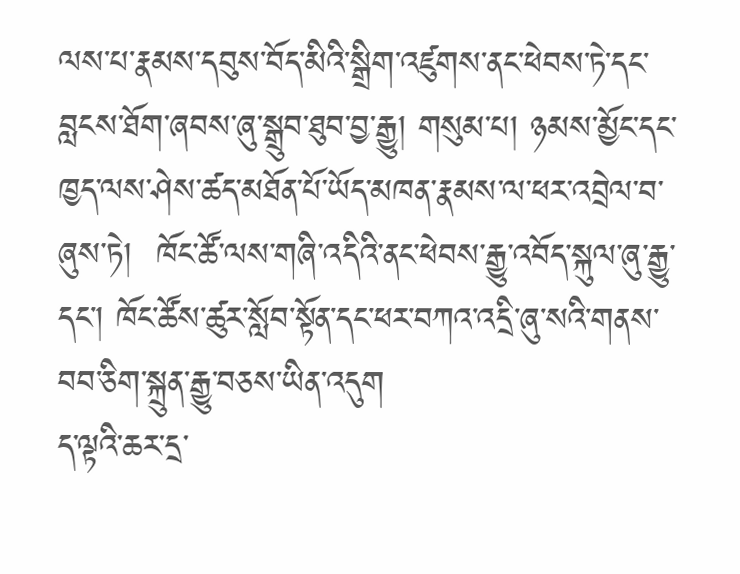ལས་པ་རྣམས་དབུས་བོད་མིའི་སྒྲིག་འཛུགས་ནང་ཕེབས་ཏེ་དང་བླངས་ཐོག་ཞབས་ཞུ་སྒྲུབ་ཐུབ་བྱ་རྒྱུ། གསུམ་པ། ཉམས་མྱོང་དང་ཁྱད་ལས་ཤེས་ཚད་མཐོན་པོ་ཡོད་མཁན་རྣམས་ལ་ཕར་འབྲེལ་བ་ཞུས་ཏེ།  ཁོང་ཚོ་ལས་གཞི་འདིའི་ནང་ཕེབས་རྒྱུ་འབོད་སྐུལ་ཞུ་རྒྱུ་དང་། ཁོང་ཚོས་ཚུར་སློབ་སྟོན་དང་ཕར་བཀའ་འདྲི་ཞུ་སའི་གནས་བབ་ཅིག་སྐྲུན་རྒྱུ་བཅས་ཡིན་འདུག
ད་ལྟའི་ཆར་དྲ་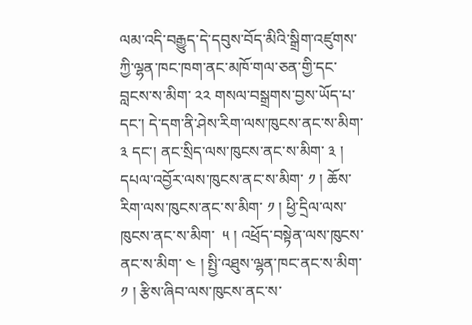ལམ་འདི་བརྒྱུད་དེ་དབུས་བོད་མིའི་སྒྲིག་འཛུགས་ཀྱི་ལྷན་ཁང་ཁག་ནང་མཁོ་གལ་ཅན་གྱི་དང་བླངས་ས་མིག་ ༢༢ གསལ་བསྒྲགས་བྱས་ཡོད་པ་དང་། དེ་དག་ནི་ཤེས་རིག་ལས་ཁུངས་ནང་ས་མིག་ ༣ དང་། ནང་སྲིད་ལས་ཁུངས་ནང་ས་མིག་ ༣ ། དཔལ་འབྱོར་ལས་ཁུངས་ནང་ས་མིག་ ༡ ། ཆོས་རིག་ལས་ཁུངས་ནང་ས་མིག་ ༡ ། ཕྱི་དྲིལ་ལས་ཁུངས་ནང་ས་མིག་  ༥ ། འཕྲོད་བསྟེན་ལས་ཁུངས་ནང་ས་མིག་ ༤ ། སྤྱི་འཐུས་ལྷན་ཁང་ནང་ས་མིག་ ༡ ། རྩིས་ཞིབ་ལས་ཁུངས་ནང་ས་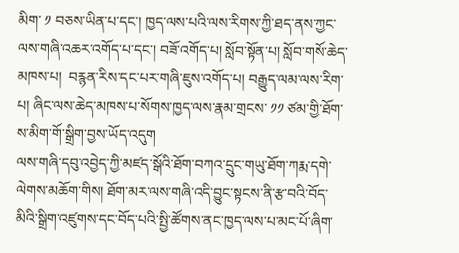མིག་ ༡ བཅས་ཡིན་པ་དང་། ཁྱད་ལས་པའི་ལས་རིགས་ཀྱི་ཐད་ནས་ཀྱང་ལས་གཞི་འཆར་འགོད་པ་དང་། བཟོ་འགོད་པ། སློབ་སྟོན་པ། སློབ་གསོ་ཆེད་མཁས་པ།  བརྙན་རིས་དང་པར་གཞི་ཇུས་འགོད་པ། བརྒྱུད་ལམ་ལས་རིག་པ། ཞིང་ལས་ཆེད་མཁས་པ་སོགས་ཁྱད་ལས་རྣམ་གྲངས་ ༡༡ ཙམ་གྱི་ཐོག་ས་མིག་གོ་སྒྲིག་བྱས་ཡོད་འདུག
ལས་གཞི་དབུ་འབྱེད་ཀྱི་མཛད་སྒོའི་ཐོག་བཀའ་དྲུང་གཡུ་ཐོག་ཀརྨ་དགེ་ལེགས་མཆོག་གིས། ཐོག་མར་ལས་གཞི་འདི་བྱུང་སྟངས་ནི་རྩ་བའི་བོད་མིའི་སྒྲིག་འཛུགས་དང་བོད་པའི་སྤྱི་ཚོགས་ནང་ཁྱད་ལས་པ་མང་པོ་ཞིག་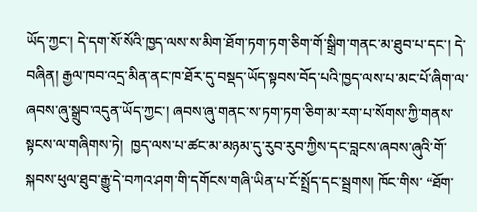ཡོད་ཀྱང་། དེ་དག་སོ་སོའི་ཁྱད་ལས་ས་མིག་ཐོག་ཏག་ཏག་ཅིག་གོ་སྒྲིག་གནང་མ་ཐུབ་པ་དང་། དེ་བཞིན། རྒྱལ་ཁབ་འདྲ་མིན་ནང་ཁ་ཐོར་དུ་བསྡད་ཡོད་སྟབས་བོད་པའི་ཁྱད་ལས་པ་མང་པོ་ཞིག་ལ་ཞབས་ཞུ་སྒྲུབ་འདུན་ཡོད་ཀྱང་། ཞབས་ཞུ་གནང་ས་ཏག་ཏག་ཅིག་མ་རག་པ་སོགས་ཀྱི་གནས་སྟངས་ལ་གཞིགས་ཏེ།  ཁྱད་ལས་པ་ཚང་མ་མཉམ་དུ་རུབ་རུབ་ཀྱིས་དང་བླངས་ཞབས་ཞུའི་གོ་སྐབས་ཕུལ་ཐུབ་རྒྱུ་དེ་བཀའ་ཤག་གི་དགོངས་གཞི་ཡིན་པ་ངོ་སྤྲོད་དང་སྦྲགས། ཁོང་གིས་ “ཐོག་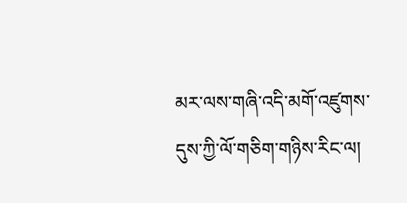མར་ལས་གཞི་འདི་མགོ་འཛུགས་དུས་ཀྱི་ལོ་གཅིག་གཉིས་རིང་ལ།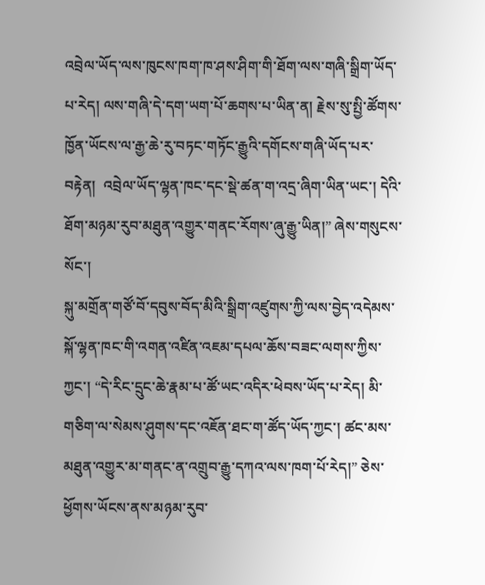འབྲེལ་ཡོད་ལས་ཁུངས་ཁག་ཁ་ཤས་ཤིག་གི་ཐོག་ལས་གཞི་སྒྲིག་ཡོད་པ་རེད། ལས་གཞི་དེ་དག་ཡག་པོ་ཆགས་པ་ཡིན་ན། རྗེས་སུ་སྤྱི་ཚོགས་ཁྱོན་ཡོངས་ལ་རྒྱ་ཆེ་རུ་བཏང་གཏོང་རྒྱུའི་དགོངས་གཞི་ཡོད་པར་བརྟེན།  འབྲེལ་ཡོད་ལྷན་ཁང་དང་སྡེ་ཚན་ག་འདྲ་ཞིག་ཡིན་ཡང་། དེའི་ཐོག་མཉམ་རུབ་མཐུན་འགྱུར་གནང་རོགས་ཞུ་རྒྱུ་ཡིན།” ཞེས་གསུངས་སོང་།
སྐུ་མགྲོན་གཙོ་བོ་དབུས་བོད་མིའི་སྒྲིག་འཛུགས་ཀྱི་ལས་བྱེད་འདེམས་སྐོ་ལྷན་ཁང་གི་འགན་འཛིན་འཇམ་དཔལ་ཆོས་བཟང་ལགས་ཀྱིས་ཀྱང་། “དེ་རིང་དྲུང་ཆེ་རྣམ་པ་ཚོ་ཡང་འདིར་ཕེབས་ཡོད་པ་རེད། མི་གཅིག་ལ་སེམས་ཤུགས་དང་འཇོན་ཐང་ག་ཚོད་ཡོད་ཀྱང་། ཚང་མས་མཐུན་འགྱུར་མ་གནང་ན་འགྲུབ་རྒྱུ་དཀའ་ལས་ཁག་པོ་རེད།” ཅེས་ཕྱོགས་ཡོངས་ནས་མཉམ་རུབ་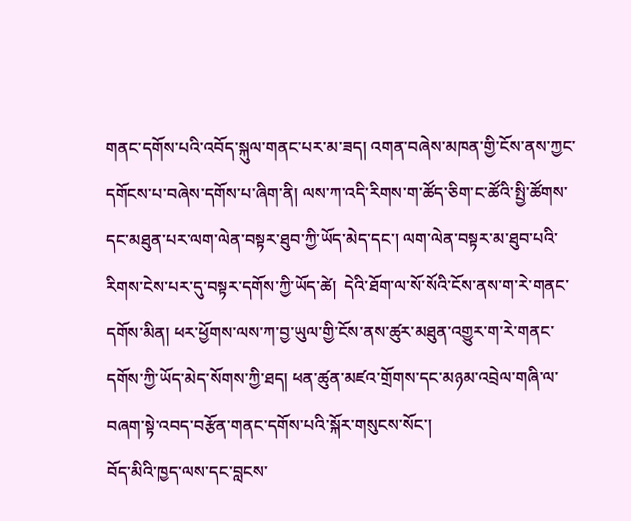གནང་དགོས་པའི་འབོད་སྐུལ་གནང་པར་མ་ཟད། འགན་བཞེས་མཁན་གྱི་ངོས་ནས་ཀྱང་དགོངས་པ་བཞེས་དགོས་པ་ཞིག་ནི། ལས་ཀ་འདི་རིགས་ག་ཚོད་ཅིག་ང་ཚོའི་སྤྱི་ཚོགས་དང་མཐུན་པར་ལག་ལེན་བསྟར་ཐུབ་ཀྱི་ཡོད་མེད་དང་། ལག་ལེན་བསྟར་མ་ཐུབ་པའི་རིགས་ངེས་པར་དུ་བསྟར་དགོས་ཀྱི་ཡོད་ཚེ།  དེའི་ཐོག་ལ་སོ་སོའི་ངོས་ནས་ག་རེ་གནང་དགོས་མིན། ཕར་ཕྱོགས་ལས་ཀ་བྱ་ཡུལ་གྱི་ངོས་ནས་ཚུར་མཐུན་འགྱུར་ག་རེ་གནང་དགོས་ཀྱི་ཡོད་མེད་སོགས་ཀྱི་ཐད། ཕན་ཚུན་མཛའ་གྲོགས་དང་མཉམ་འབྲེལ་གཞི་ལ་བཞག་སྟེ་འབད་བརྩོན་གནང་དགོས་པའི་སྐོར་གསུངས་སོང་།
བོད་མིའི་ཁྱད་ལས་དང་བླངས་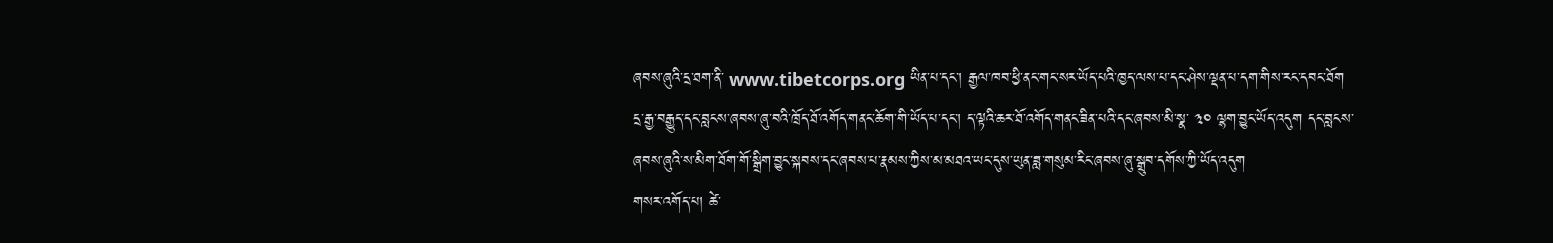ཞབས་ཞུའི་དྲ་ཐག་ནི་ www.tibetcorps.org ཡིན་པ་དང་། རྒྱལ་ཁབ་ཕྱི་ནང་གང་སར་ཡོད་པའི་ཁྱད་ལས་པ་དང་ཤེས་ལྡན་པ་དག་གིས་རང་དབང་ཐོག   དྲ་རྒྱ་བརྒྱུད་དང་བླངས་ཞབས་ཞུ་བའི་ཁྲོད་ཐོ་འགོད་གནང་ཆོག་གི་ཡོད་པ་དང་། ད་ལྟའི་ཆར་ཐོ་འགོད་གནང་ཟིན་པའི་དང་ཞབས་མི་སྣ་ ༣༠ ལྷག་བྱུང་ཡོད་འདུག དང་བླངས་ཞབས་ཞུའི་ས་མིག་ཐོག་གོ་སྒྲིག་བྱུང་སྐབས་དང་ཞབས་པ་རྣམས་ཀྱིས་མ་མཐའ་ཡང་དུས་ཡུན་ཟླ་གསུམ་རིང་ཞབས་ཞུ་སྒྲུབ་དགོས་ཀྱི་ཡོད་འདུག
གསར་འགོད་པ། ཚེ་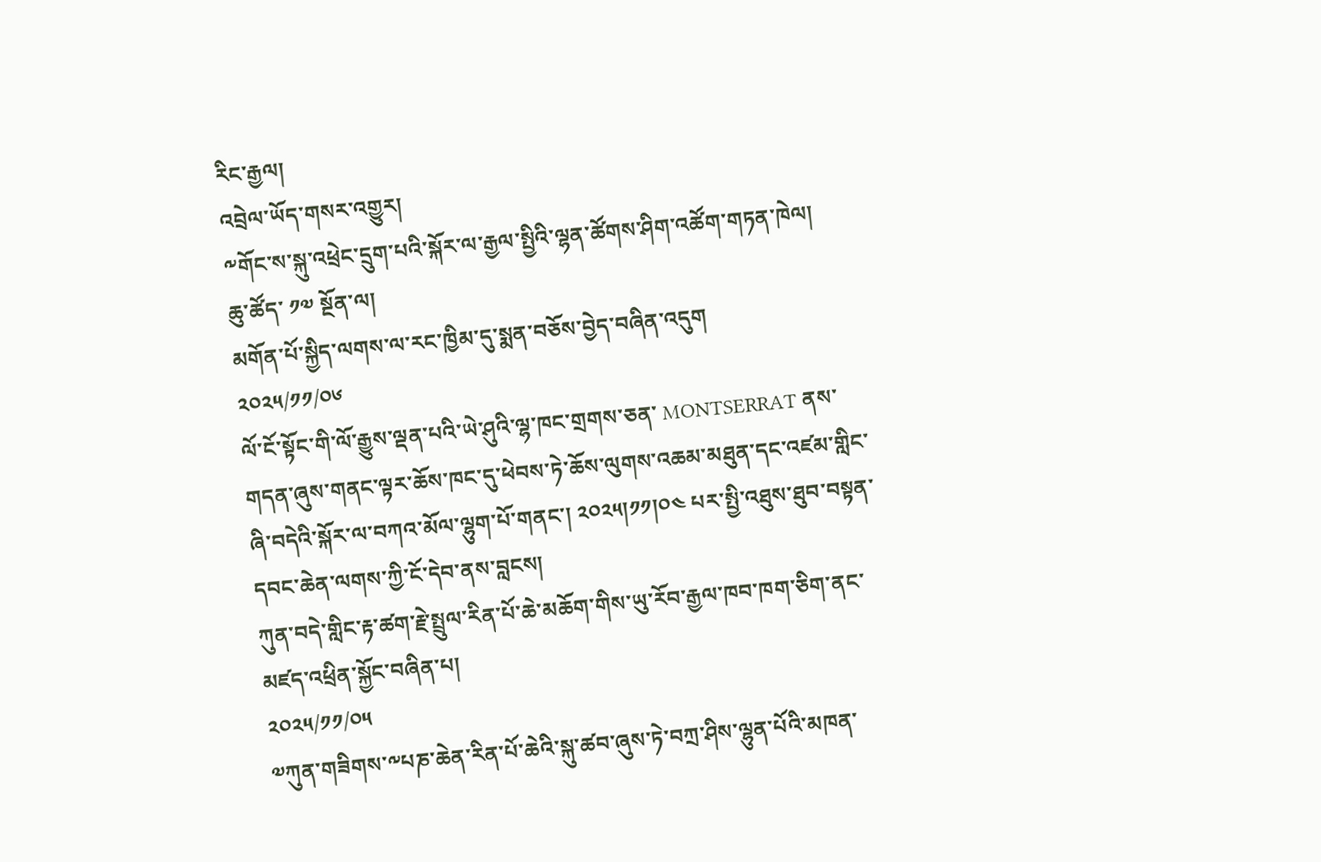རིང་རྒྱལ།
འབྲེལ་ཡོད་གསར་འགྱུར།
༸གོང་ས་སྐུ་འཕྲེང་དྲུག་པའི་སྐོར་ལ་རྒྱལ་སྤྱིའི་ལྷན་ཚོགས་ཤིག་འཚོག་གཏན་ཁེལ།
ཆུ་ཚོད་ ༡༧ སྔོན་ལ།
མགོན་པོ་སྐྱིད་ལགས་ལ་རང་ཁྱིམ་དུ་སྨན་བཅོས་བྱེད་བཞིན་འདུག
༢༠༢༥/༡༡/༠༦
ལོ་ངོ་སྟོང་གི་ལོ་རྒྱུས་ལྡན་པའི་ཡེ་ཤུའི་ལྷ་ཁང་གྲགས་ཅན་ MONTSERRAT ནས་གདན་ཞུས་གནང་ལྟར་ཆོས་ཁང་དུ་ཕེབས་ཏེ་ཆོས་ལུགས་འཆམ་མཐུན་དང་འཛམ་གླིང་ཞི་བདེའི་སྐོར་ལ་བཀའ་མོལ་ལྷུག་པོ་གནང་། ༢༠༢༥།༡༡།༠༤ པར་སྤྱི་འཐུས་ཐུབ་བསྟན་དབང་ཆེན་ལགས་ཀྱི་ངོ་དེབ་ནས་བླངས།
ཀུན་བདེ་གླིང་རྟ་ཚག་རྗེ་སྤྲུལ་རིན་པོ་ཆེ་མཆོག་གིས་ཡུ་རོབ་རྒྱལ་ཁབ་ཁག་ཅིག་ནང་མཛད་འཕྲིན་སྐྱོང་བཞིན་པ།
༢༠༢༥/༡༡/༠༥
༧ཀུན་གཟིགས་༸པཎ་ཆེན་རིན་པོ་ཆེའི་སྐུ་ཚབ་ཞུས་ཏེ་བཀྲ་ཤིས་ལྷུན་པོའི་མཁན་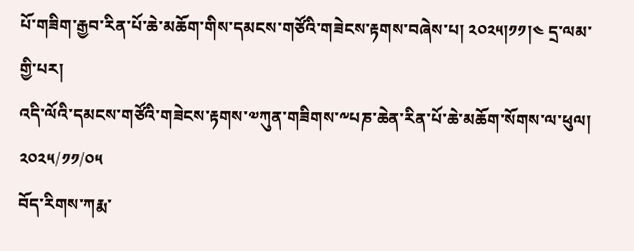པོ་གཟིག་རྒྱབ་རིན་པོ་ཆེ་མཆོག་གིས་དམངས་གཙོའི་གཟེངས་རྟགས་བཞེས་པ། ༢༠༢༥།༡༡།༤ དྲ་ལམ་གྱི་པར།
འདི་ལོའི་དམངས་གཙོའི་གཟེངས་རྟགས་༧ཀུན་གཟིགས་༸པཎ་ཆེན་རིན་པོ་ཆེ་མཆོག་སོགས་ལ་ཕུལ།
༢༠༢༥/༡༡/༠༥
བོད་རིགས་ཀརྨ་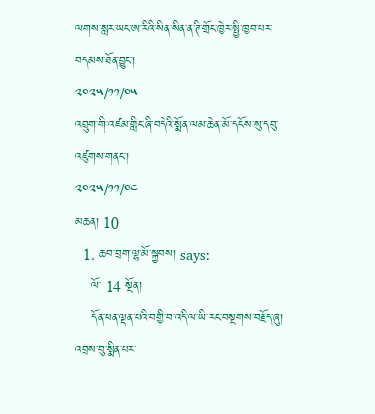ལགས་སླར་ཡང་ཨ་རིའི་སིན་སིན་ན་ཊི་གྲོང་ཁྱེར་སྤྱི་ཁྱབ་པར་བདམས་ཐོན་བྱུང་།
༢༠༢༥/༡༡/༠༥
འབྲུག་གི་འཛམ་གླིང་ཞི་བདེའི་སྨོན་ལམ་ཆེན་མོ་དངོས་སུ་དབུ་འཛུགས་གནང་།
༢༠༢༥/༡༡/༠༤
མཆན། 10
  1. ཆབ་བྲག་ལྷ་མོ་སྐྱབས། says:
    ལོ་ 14 སྔོན།
    དོན་ཕན་ལྡན་པའི་བགྱི་བ་འདི་ལ་ཡི་རང་བསྔགས་བརྗོད་ཞུ། འབྲས་བུ་སྨིན་པར་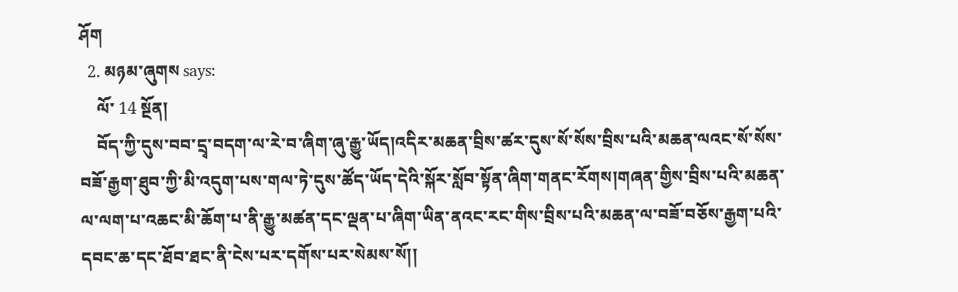ཤོག
  2. མཉམ་ཞུགས says:
    ལོ་ 14 སྔོན།
    བོད་ཀྱི་དུས་བབ་དྲྭ་བདག་ལ་རེ་བ་ཞིག་ཞུ་རྒྱུ་ཡོད།འདིར་མཆན་བྲིས་ཚར་དུས་སོ་སོས་བྲིས་པའི་མཆན་ལའང་སོ་སོས་བཟོ་རྒྱག་ཐུབ་ཀྱི་མི་འདུག་པས་གལ་ཏེ་དུས་ཚོད་ཡོད་དེའི་སྐོར་སློབ་སྟོན་ཞིག་གནང་རོགས།གཞན་གྱིས་བྲིས་པའི་མཆན་ལ་ལག་པ་འཆང་མི་ཆོག་པ་ནི་རྒྱུ་མཚན་དང་ལྡན་པ་ཞིག་ཡིན་ནའང་རང་གིས་བྲིས་པའི་མཆན་ལ་བཟོ་བཅོས་རྒྱག་པའི་དབང་ཆ་དང་ཐོབ་ཐང་ནི་ངེས་པར་དགོས་པར་སེམས་སོ།།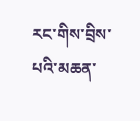རང་གིས་བྲིས་པའི་མཆན་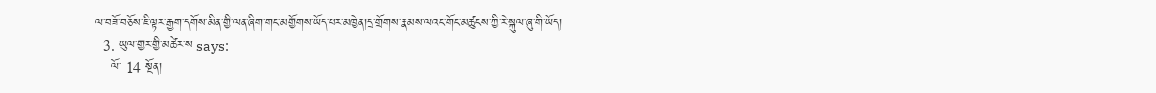ལ་བཟོ་བཅོས་ཇི་ལྟར་རྒྱག་དགོས་མིན་གྱི་ལན་ཞིག་གང་མགྱོགས་ཡོད་པར་མཁྱེན།དྲ་གྲོགས་རྣམས་ལའང་གོང་མཚུངས་ཀྱི་རེ་སྐུལ་ཞུ་གི་ཡོད།
  3. ཡུལ་གྱར་གྱི་མཚེར་ས says:
    ལོ་ 14 སྔོན།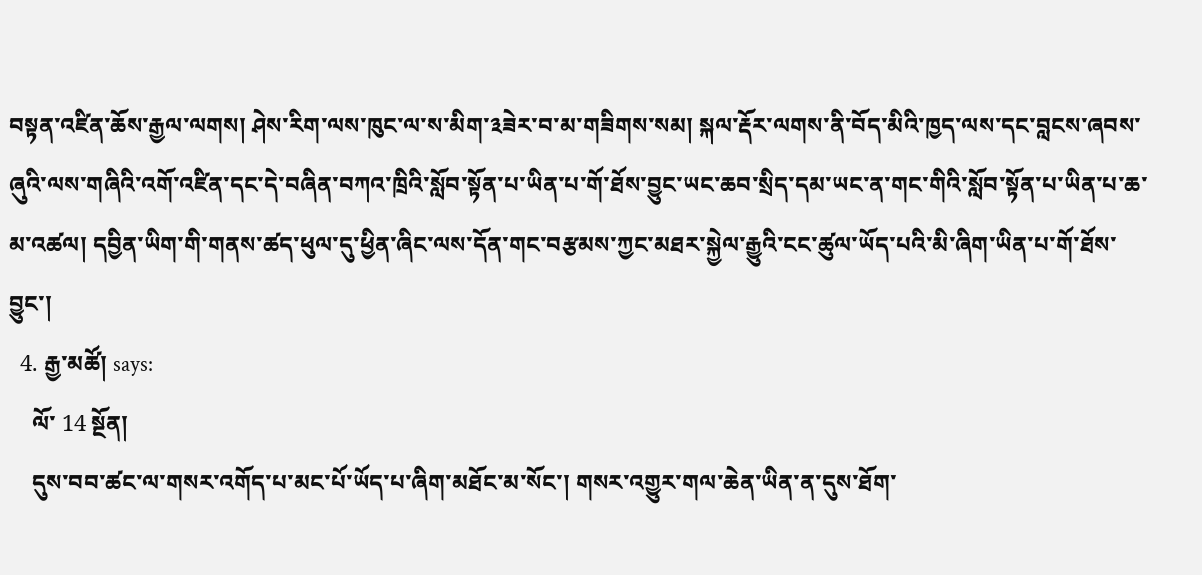བསྟན་འཛིན་ཆོས་རྒྱལ་ལགས། ཤེས་རིག་ལས་ཁུང་ལ་ས་མིག་༣ཟེར་བ་མ་གཟིགས་སམ། སྐལ་རྡོར་ལགས་ནི་བོད་མིའི་ཁྱད་ལས་དང་བླངས་ཞབས་ཞུའི་ལས་གཞིའི་འགོ་འཛིན་དང་དེ་བཞིན་བཀའ་ཁྲིའི་སློབ་སྟོན་པ་ཡིན་པ་གོ་ཐོས་བྱུང་ཡང་ཆབ་སྲིད་དམ་ཡང་ན་གང་གིའི་སློབ་སྟོན་པ་ཡིན་པ་ཆ་མ་འཚལ། དབྱིན་ཡིག་གི་གནས་ཚད་ཕུལ་དུ་ཕྱིན་ཞིང་ལས་དོན་གང་བརྩམས་ཀྱང་མཐར་སྐྱེལ་རྒྱུའི་ངང་ཚུལ་ཡོད་པའི་མི་ཞིག་ཡིན་པ་གོ་ཐོས་བྱུང་།
  4. རྒྱ་མཚོ། says:
    ལོ་ 14 སྔོན།
    དུས་བབ་ཚང་ལ་གསར་འགོད་པ་མང་པོ་ཡོད་པ་ཞིག་མཐོང་མ་སོང་། གསར་འགྱུར་གལ་ཆེན་ཡིན་ན་དུས་ཐོག་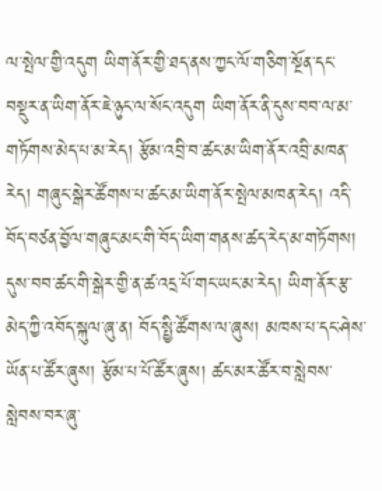ལ་སྤེལ་གྱི་འདུག ཡིག་ནོར་གྱི་ཐད་ནས་ཀྱང་ལོ་གཅིག་སྔོན་དང་བསྡུར་ན་ཡིག་ནོར་ཇེ་ཉུང་ལ་སོང་འདུག ཡིག་ནོར་ནི་དུས་བབ་ལ་མ་གཏོགས་མེད་པ་མ་རེད། རྩོམ་འབྲི་བ་ཚང་མ་ཡིག་ནོར་འབྲི་མཁན་རེད། གཞུང་སྒེར་ཚོགས་པ་ཚང་མ་ཡིག་ནོར་སྤེལ་མཁན་རེད། འདི་བོད་བཙན་བྱོལ་གཞུང་མང་གི་བོད་ཡིག་གནས་ཚད་རེད་མ་གཏོགས། དུས་བབ་ཚང་གི་སྒེར་གྱི་ན་ཚ་འདྲ་པོ་གང་ཡང་མ་རེད། ཡིག་ནོར་རྩ་མེད་ཀྱི་འབོད་སྐུལ་ཞུ་ན། བོད་སྤྱི་ཚོགས་ལ་ཞུས། མཁས་པ་དང་ཤེས་ཡོན་པ་ཚོར་ཞུས། རྩོམ་པ་པོ་ཚོར་ཞུས། ཚང་མར་ཚོར་བ་སླེབས་སླེབས་བར་ཞུ་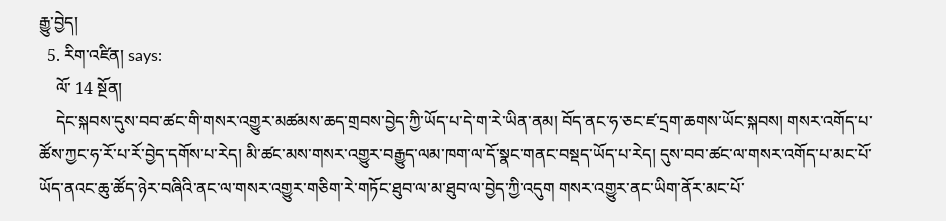རྒྱུ་བྱེད།
  5. རིག་འཛིན། says:
    ལོ་ 14 སྔོན།
    དེང་སྐབས་དུས་བབ་ཚང་གི་གསར་འགྱུར་མཚམས་ཆད་གྲབས་བྱེད་ཀྱི་ཡོད་པ་དེ་ག་རེ་ཡིན་ནམ། བོད་ནང་ཧ་ཅང་ཛ་དྲག་ཆགས་ཡོང་སྐབས། གསར་འགོད་པ་ཚོས་ཀྱང་ཧ་རོ་པ་རོ་བྱེད་དགོས་པ་རེད། མི་ཚང་མས་གསར་འགྱུར་བརྒྱུད་ལམ་ཁག་ལ་དོ་སྣང་གནང་བསྡད་ཡོད་པ་རེད། དུས་བབ་ཚང་ལ་གསར་འགོད་པ་མང་པོ་ཡོད་ནའང་ཆུ་ཚོད་ཉེར་བཞིའི་ནང་ལ་གསར་འགྱུར་གཅིག་རེ་གཏོང་ཐུབ་ལ་མ་ཐུབ་ལ་བྱེད་ཀྱི་འདུག གསར་འགྱུར་ནང་ཡིག་ནོར་མང་པོ་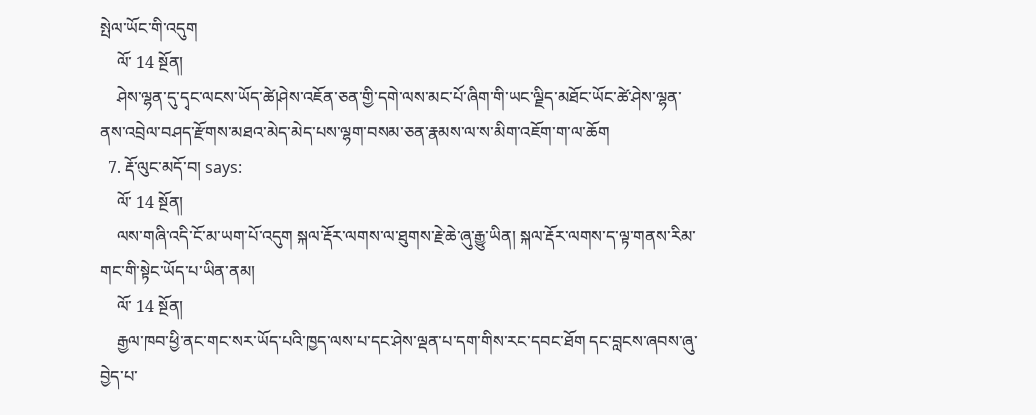སྤེལ་ཡོང་གི་འདུག
    ལོ་ 14 སྔོན།
    ཤེས་ལྷན་དུ་དྭང་ལངས་ཡོད་ཚེ།ཤེས་འཇོན་ཅན་གྱི་དགེ་ལས་མང་པོ་ཞིག་གི་ཡང་ལྗིད་མཐོང་ཡོང་ཚེ་ཤེས་ལྷན་ནས་འབྲེལ་བཤད་རྫོགས་མཐའ་མེད་མེད་པས་ལྷག་བསམ་ཅན་རྣམས་ལ་ས་མིག་འཇོག་ག་ལ་ཆོག
  7. རྡོ་ལུང་མདོ་བ། says:
    ལོ་ 14 སྔོན།
    ལས་གཞི་འདི་ངོ་མ་ཡག་པོ་འདུག སྐལ་རྡོར་ལགས་ལ་ཐུགས་རྗེ་ཆེ་ཞུ་རྒྱུ་ཡིན། སྐལ་རྡོར་ལགས་ད་ལྟ་གནས་རིམ་གང་གི་སྟེང་ཡོད་པ་ཡིན་ནམ།
    ལོ་ 14 སྔོན།
    རྒྱལ་ཁབ་ཕྱི་ནང་གང་སར་ཡོད་པའི་ཁྱད་ལས་པ་དང་ཤེས་ལྡན་པ་དག་གིས་རང་དབང་ཐོག དང་བླངས་ཞབས་ཞུ་བྱེད་པ་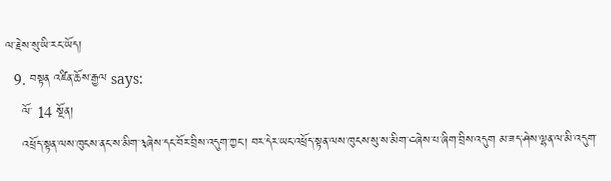ལ་རྗེས་སུ་ཡི་རང་ཡོད།
  9. བསྟན འཛིན་ཆོས་རྒྱལ says:
    ལོ་ 14 སྔོན།
    འཕྲོད་སྟན་ལས་ཁུངས་ནང་ས་མིག་༣ཞེས་དང་བོར་བྲིས་འདུག་ཀྱང་། བར་དེར་ཡང་འཕྲོད་སྟན་ལས་ཁུངས་སུ་ས་མིག་༤ཞེས་པ་ཞིག་བྲིས་འདུག མ་ཟད་ཤེས་ལྷན་ལ་མི་འདུག་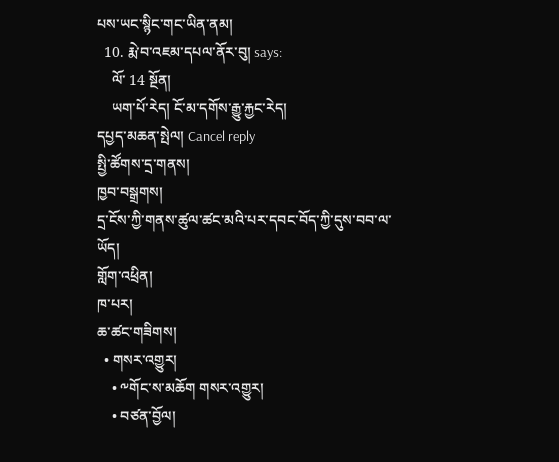པས་ཡང་སྙིང་གང་ཡིན་ནམ།
  10. རྨེ་བ་འཇམ་དཔལ་ནོར་བུ། says:
    ལོ་ 14 སྔོན།
    ཡག་པོ་རེད། ངོ་མ་དགོས་རྒྱུ་རྐྱང་རེད།
དཔྱད་མཆན་སྤེལ། Cancel reply
སྤྱི་ཚོགས་དྲ་གནས།
ཁྱབ་བསྒྲགས།
དྲ་ངོས་ཀྱི་གནས་ཚུལ་ཚང་མའི་པར་དབང་བོད་ཀྱི་དུས་བབ་ལ་ཡོད།
གློག་འཕྲིན།
ཁ་པར།
ཆ་ཚང་གཟིགས།
  • གསར་འགྱུར།
    • ༸གོང་ས་མཆོག གསར་འགྱུར།
    • བཙན་བྱོལ།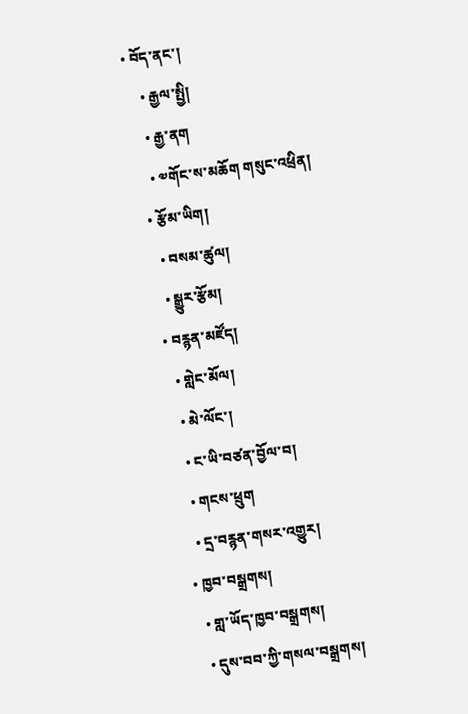• བོད་ནང་།
    • རྒྱལ་སྤྱི།
    • རྒྱ་ནག
    • ༧གོང་ས་མཆོག གསུང་འཕྲིན།
  • རྩོམ་ཡིག།
    • བསམ་ཚུལ།
    • སྒྱུར་རྩོམ།
  • བརྙན་མཛོད།
    • གླེང་མོལ།
    • མེ་ལོང་།
    • ང་ཡི་བཙན་བྱོལ་བ།
    • གངས་ཕྲུག
    • དྲ་བརྙན་གསར་འགྱུར།
  • ཁྱབ་བསྒྲགས།
    • གླ་ཡོད་ཁྱབ་བསྒྲགས།
    • དུས་བབ་ཀྱི་གསལ་བསྒྲགས།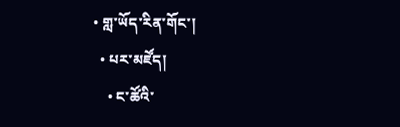• གླ་ཡོད་རིན་གོང་།
  • པར་མཛོད།
    • ང་ཚོའི་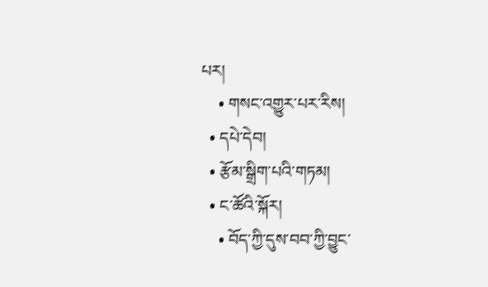པར།
    • གསང་འགྱུར་པར་རིས།
  • དཔེ་དེབ།
  • རྩོམ་སྒྲིག་པའི་གཏམ།
  • ང་ཚོའི་སྐོར།
    • བོད་ཀྱི་དུས་བབ་ཀྱི་བྱུང་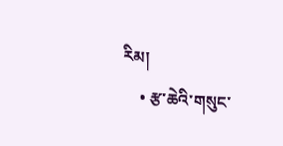རིམ།
    • རྩ་ཆེའི་གསུང་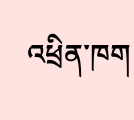འཕྲིན་ཁག